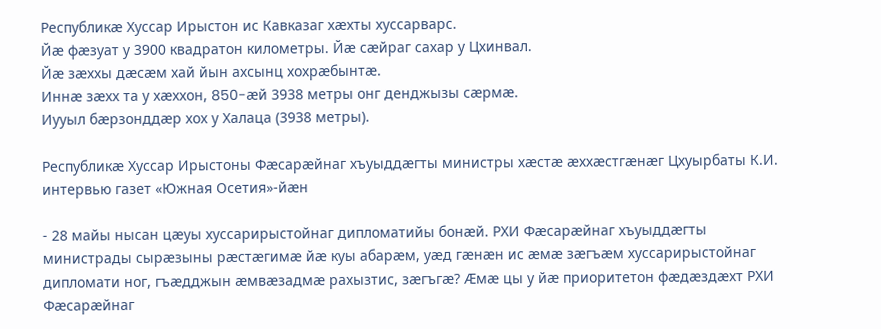Республикæ Хуссар Ирыстон ис Кавказаг хæхты хуссарварс.
Йæ фæзуат у 3900 квадратон километры. Йæ сæйраг сахар у Цхинвал.
Йæ зæххы дæсæм хай йын ахсынц хохрæбынтæ.
Иннæ зæхх та у хæххон, 850-æй 3938 метры онг денджызы сæрмæ.
Иууыл бæрзонддæр хох у Халаца (3938 метры).

Республикæ Хуссар Ирыстоны Фæсарæйнаг хъуыддæгты министры хæстæ æххæстгæнæг Цхуырбаты К.И. интервью газет «Южная Осетия»-йæн

- 28 майы нысан цæуы хуссарирыстойнаг дипломатийы бонæй. РХИ Фæсарæйнаг хъуыддæгты министрады сырæзыны рæстæгимæ йæ куы абарæм, уæд гæнæн ис æмæ зæгъæм хуссарирыстойнаг дипломати ног, гъæдджын æмвæзадмæ рахызтис, зæгъгæ? Æмæ цы у йæ приоритетон фæдæздæхт РХИ Фæсарæйнаг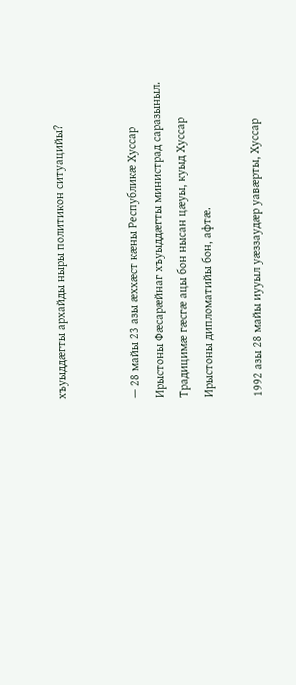хъуыддæгты архайды ныры политикон ситуацийы?


— 28 майы 23 азы æххæст кæны Республикæ Хуссар Ирыстоны Фæсарæйнаг хъуыддæгты министрад саразыныл. Традицимæ гæсгæ ацы бон нысан цæуы, куыд Хуссар Ирыстоны дипломатийы бон, афтæ.

1992 азы 28 майы иууыл уæззаудæр уавæрты, Хуссар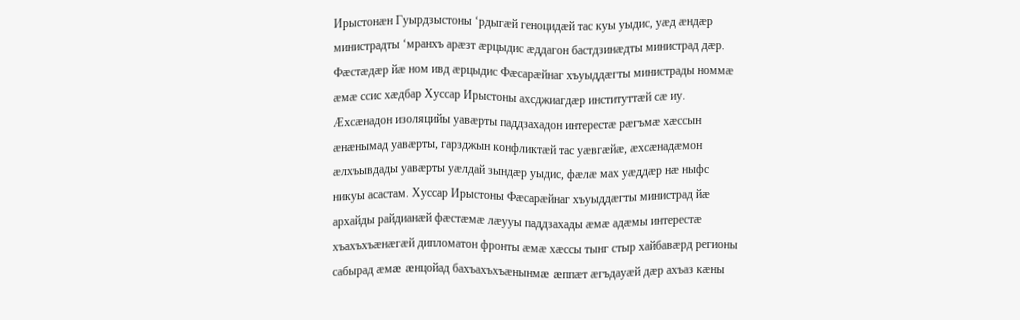Ирыстонæн Гуырдзыстоны ‘рдыгæй геноцидæй тас куы уыдис, уæд æндæр министрадты ‘мранхъ арæзт æрцыдис æддагон бастдзинæдты министрад дæр. Фæстæдæр йæ ном ивд æрцыдис Фæсарæйнаг хъуыддæгты министрады номмæ æмæ ссис хæдбар Хуссар Ирыстоны ахсджиагдæр институттæй сæ иу. Æхсæнадон изоляцийы уавæрты паддзахадон интерестæ рæгъмæ хæссын æнæнымад уавæрты, гарзджын конфликтæй тас уæвгæйæ, æхсæнадæмон æлхъывдады уавæрты уæлдай зындæр уыдис, фæлæ мах уæддæр нæ ныфс никуы асастам. Хуссар Ирыстоны Фæсарæйнаг хъуыддæгты министрад йæ архайды райдианæй фæстæмæ лæууы паддзахады æмæ адæмы интерестæ хъахъхъæнæгæй дипломатон фронты æмæ хæссы тынг стыр хайбавæрд регионы сабырад æмæ æнцойад бахъахъхъæнынмæ æппæт æгъдауæй дæр ахъаз кæны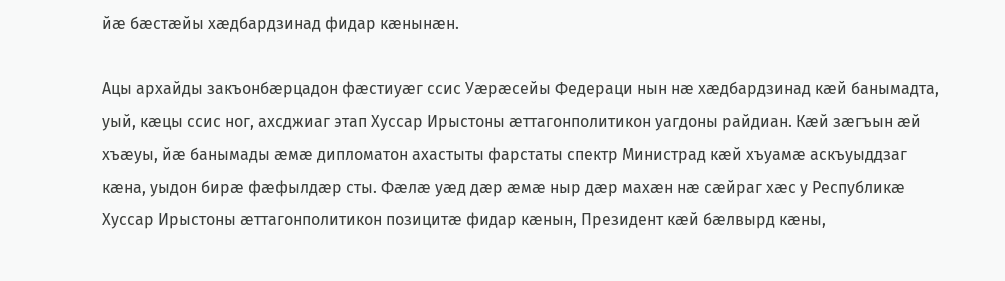йæ бæстæйы хæдбардзинад фидар кæнынæн.

Ацы архайды закъонбæрцадон фæстиуæг ссис Уæрæсейы Федераци нын нæ хæдбардзинад кæй банымадта, уый, кæцы ссис ног, ахсджиаг этап Хуссар Ирыстоны æттагонполитикон уагдоны райдиан. Кæй зæгъын æй хъæуы, йæ банымады æмæ дипломатон ахастыты фарстаты спектр Министрад кæй хъуамæ аскъуыддзаг кæна, уыдон бирæ фæфылдæр сты. Фæлæ уæд дæр æмæ ныр дæр махæн нæ сæйраг хæс у Республикæ Хуссар Ирыстоны æттагонполитикон позицитæ фидар кæнын, Президент кæй бæлвырд кæны,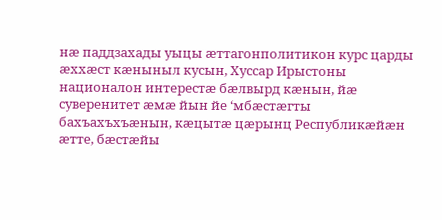нæ паддзахады уыцы æттагонполитикон курс царды æххæст кæныныл кусын, Хуссар Ирыстоны националон интерестæ бæлвырд кæнын, йæ суверенитет æмæ йын йе ‘мбæстæгты бахъахъхъæнын, кæцытæ цæрынц Республикæйæн æтте, бæстæйы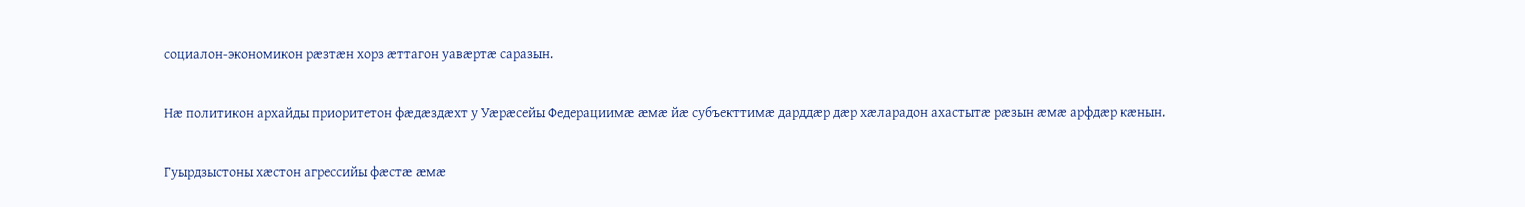социалон-экономикон рæзтæн хорз æттагон уавæртæ саразын.

Нæ политикон архайды приоритетон фæдæздæхт у Уæрæсейы Федерациимæ æмæ йæ субъекттимæ дарддæр дæр хæларадон ахастытæ рæзын æмæ арфдæр кæнын.

Гуырдзыстоны хæстон агрессийы фæстæ æмæ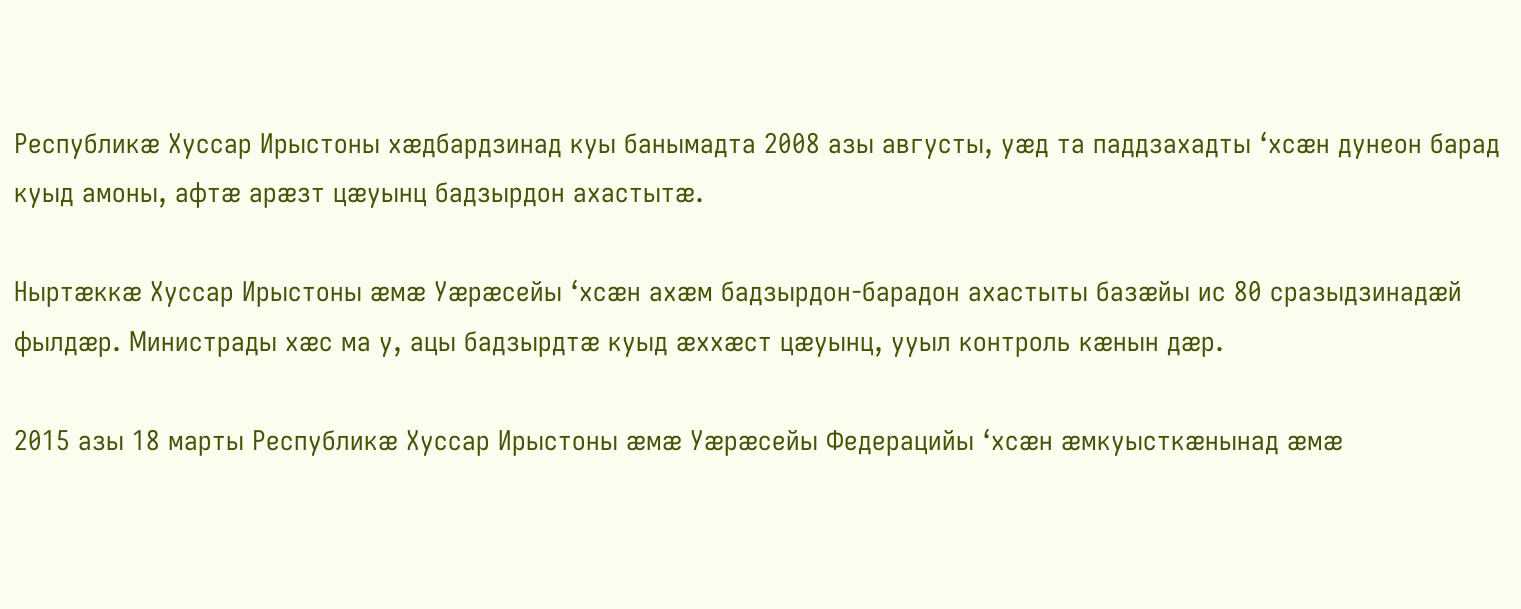Республикæ Хуссар Ирыстоны хæдбардзинад куы банымадта 2008 азы августы, уæд та паддзахадты ‘хсæн дунеон барад куыд амоны, афтæ арæзт цæуынц бадзырдон ахастытæ.

Ныртæккæ Хуссар Ирыстоны æмæ Уæрæсейы ‘хсæн ахæм бадзырдон-барадон ахастыты базæйы ис 80 сразыдзинадæй фылдæр. Министрады хæс ма у, ацы бадзырдтæ куыд æххæст цæуынц, ууыл контроль кæнын дæр.

2015 азы 18 марты Республикæ Хуссар Ирыстоны æмæ Уæрæсейы Федерацийы ‘хсæн æмкуысткæнынад æмæ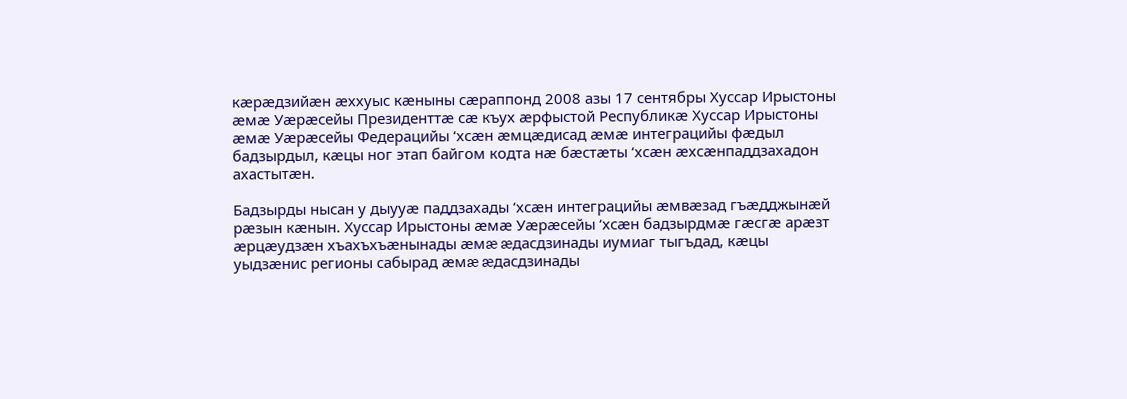кæрæдзийæн æххуыс кæныны сæраппонд 2008 азы 17 сентябры Хуссар Ирыстоны æмæ Уæрæсейы Президенттæ сæ къух æрфыстой Республикæ Хуссар Ирыстоны æмæ Уæрæсейы Федерацийы ‘хсæн æмцæдисад æмæ интеграцийы фæдыл бадзырдыл, кæцы ног этап байгом кодта нæ бæстæты ‘хсæн æхсæнпаддзахадон ахастытæн.

Бадзырды нысан у дыууæ паддзахады ‘хсæн интеграцийы æмвæзад гъæдджынæй рæзын кæнын. Хуссар Ирыстоны æмæ Уæрæсейы ‘хсæн бадзырдмæ гæсгæ арæзт æрцæудзæн хъахъхъæнынады æмæ æдасдзинады иумиаг тыгъдад, кæцы уыдзæнис регионы сабырад æмæ æдасдзинады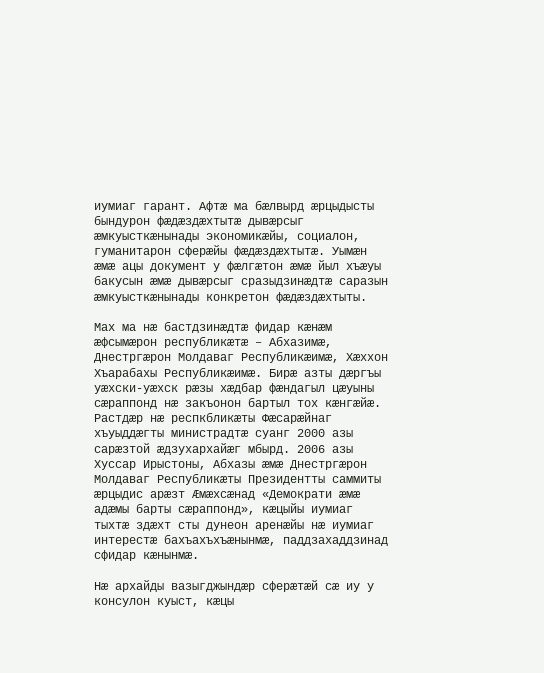иумиаг гарант. Афтæ ма бæлвырд æрцыдысты бындурон фæдæздæхтытæ дывæрсыг æмкуысткæнынады экономикæйы, социалон, гуманитарон сферæйы фæдæздæхтытæ. Уымæн æмæ ацы документ у фæлгæтон æмæ йыл хъæуы бакусын æмæ дывæрсыг сразыдзинæдтæ саразын æмкуысткæнынады конкретон фæдæздæхтыты.

Мах ма нæ бастдзинæдтæ фидар кæнæм æфсымæрон республикæтæ – Абхазимæ, Днестргæрон Молдаваг Республикæимæ, Хæххон Хъарабахы Республикæимæ. Бирæ азты дæргъы уæхски-уæхск рæзы хæдбар фæндагыл цæуыны сæраппонд нæ закъонон бартыл тох кæнгæйæ. Растдæр нæ респкбликæты Фæсарæйнаг хъуыддæгты министрадтæ суанг 2000 азы сарæзтой æдзухархайæг мбырд. 2006 азы Хуссар Ирыстоны, Абхазы æмæ Днестргæрон Молдаваг Республикæты Президентты саммиты æрцыдис арæзт Æмæхсæнад «Демократи æмæ адæмы барты сæраппонд», кæцыйы иумиаг тыхтæ здæхт сты дунеон аренæйы нæ иумиаг интерестæ бахъахъхъæнынмæ, паддзахаддзинад сфидар кæнынмæ.

Нæ архайды вазыгджындæр сферæтæй сæ иу у консулон куыст, кæцы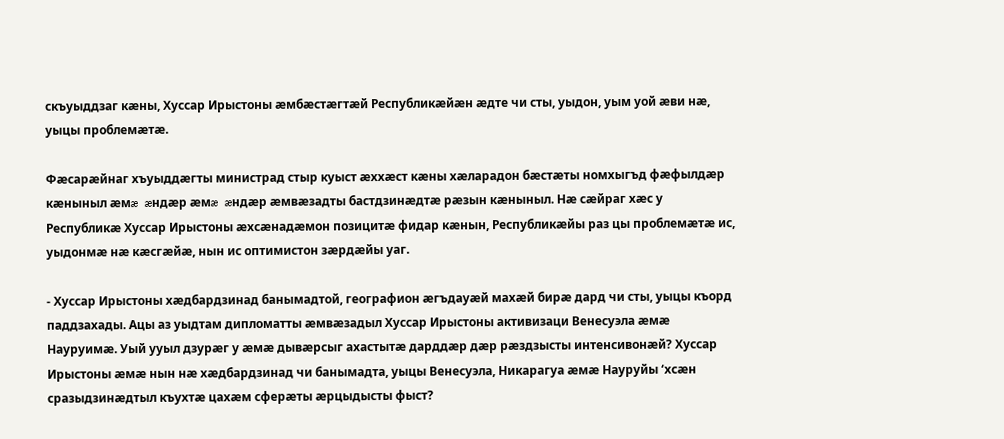скъуыддзаг кæны, Хуссар Ирыстоны æмбæстæгтæй Республикæйæн æдте чи сты, уыдон, уым уой æви нæ, уыцы проблемæтæ.

Фæсарæйнаг хъуыддæгты министрад стыр куыст æххæст кæны хæларадон бæстæты номхыгъд фæфылдæр кæныныл æмæ æндæр æмæ æндæр æмвæзадты бастдзинæдтæ рæзын кæныныл. Нæ сæйраг хæс у Республикæ Хуссар Ирыстоны æхсæнадæмон позицитæ фидар кæнын, Республикæйы раз цы проблемæтæ ис, уыдонмæ нæ кæсгæйæ, нын ис оптимистон зæрдæйы уаг.

- Хуссар Ирыстоны хæдбардзинад банымадтой, географион æгъдауæй махæй бирæ дард чи сты, уыцы къорд паддзахады. Ацы аз уыдтам дипломатты æмвæзадыл Хуссар Ирыстоны активизаци Венесуэла æмæ Науруимæ. Уый ууыл дзурæг у æмæ дывæрсыг ахастытæ дарддæр дæр рæздзысты интенсивонæй? Хуссар Ирыстоны æмæ нын нæ хæдбардзинад чи банымадта, уыцы Венесуэла, Никарагуа æмæ Науруйы ‘хсæн сразыдзинæдтыл къухтæ цахæм сферæты æрцыдысты фыст?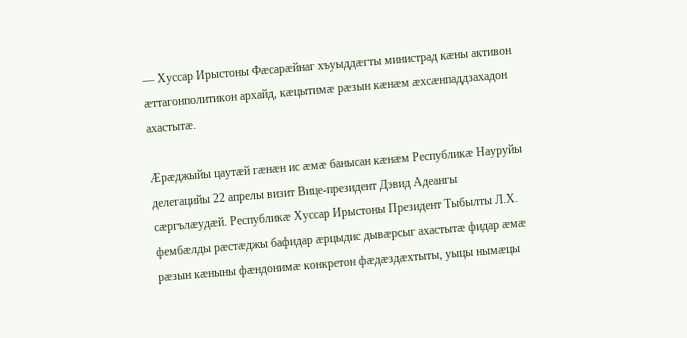— Хуссар Ирыстоны Фæсарæйнаг хъуыддæгты министрад кæны активон æттагонполитикон архайд, кæцытимæ рæзын кæнæм æхсæнпаддзахадон ахастытæ.

Æрæджыйы цаутæй гæнæн ис æмæ банысан кæнæм Республикæ Науруйы делегацийы 22 апрелы визит Вице-президент Дэвид Адеангы сæргълæудæй. Республикæ Хуссар Ирыстоны Президент Тыбылты Л.Х. фембæлды рæстæджы бафидар æрцыдис дывæрсыг ахастытæ фидар æмæ рæзын кæныны фæндонимæ конкретон фæдæздæхтыты, уыцы нымæцы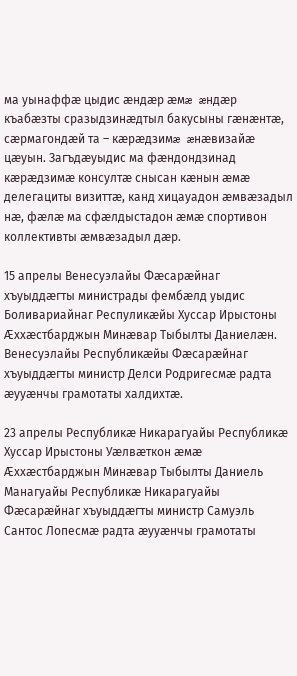ма уынаффæ цыдис æндæр æмæ æндæр къабæзты сразыдзинæдтыл бакусыны гæнæнтæ, сæрмагондæй та – кæрæдзимæ æнæвизайæ цæуын. Загъдæуыдис ма фæндондзинад кæрæдзимæ консултæ снысан кæнын æмæ делегациты визиттæ, канд хицауадон æмвæзадыл нæ, фæлæ ма сфæлдыстадон æмæ спортивон коллективты æмвæзадыл дæр.

15 апрелы Венесуэлайы Фæсарæйнаг хъуыддæгты министрады фембæлд уыдис Боливариайнаг Респуликæйы Хуссар Ирыстоны Æххæстбарджын Минæвар Тыбылты Даниелæн. Венесуэлайы Республикæйы Фæсарæйнаг хъуыддæгты министр Делси Родригесмæ радта æууæнчы грамотаты халдихтæ.

23 апрелы Республикæ Никарагуайы Республикæ Хуссар Ирыстоны Уæлвæткон æмæ Æххæстбарджын Минæвар Тыбылты Даниель Манагуайы Республикæ Никарагуайы Фæсарæйнаг хъуыддæгты министр Самуэль Сантос Лопесмæ радта æууæнчы грамотаты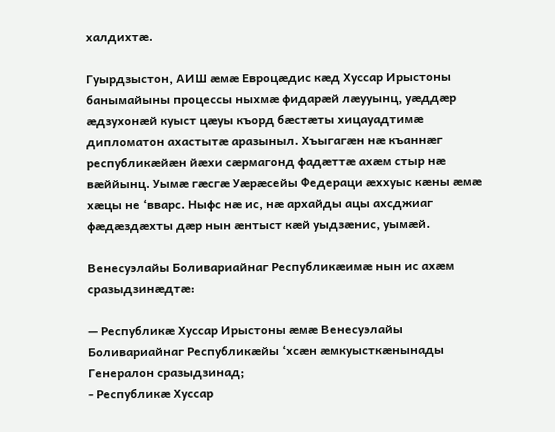халдихтæ.

Гуырдзыстон, АИШ æмæ Евроцæдис кæд Хуссар Ирыстоны банымайыны процессы ныхмæ фидарæй лæууынц, уæддæр æдзухонæй куыст цæуы къорд бæстæты хицауадтимæ дипломатон ахастытæ аразыныл. Хъыгагæн нæ къаннæг республикæйæн йæхи сæрмагонд фадæттæ ахæм стыр нæ вæййынц. Уымæ гæсгæ Уæрæсейы Федераци æххуыс кæны æмæ хæцы не ‘вварс. Ныфс нæ ис, нæ архайды ацы ахсджиаг фæдæздæхты дæр нын æнтыст кæй уыдзæнис, уымæй.

Венесуэлайы Боливариайнаг Республикæимæ нын ис ахæм сразыдзинæдтæ:

— Республикæ Хуссар Ирыстоны æмæ Венесуэлайы Боливариайнаг Республикæйы ‘хсæн æмкуысткæнынады Генералон сразыдзинад;
- Республикæ Хуссар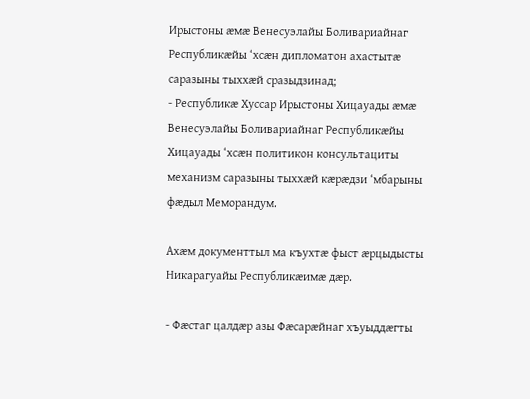Ирыстоны æмæ Венесуэлайы Боливариайнаг Республикæйы ‘хсæн дипломатон ахастытæ саразыны тыххæй сразыдзинад;
- Республикæ Хуссар Ирыстоны Хицауады æмæ Венесуэлайы Боливариайнаг Республикæйы Хицауады ‘хсæн политикон консультациты механизм саразыны тыххæй кæрæдзи ‘мбарыны фæдыл Меморандум.

Ахæм документтыл ма къухтæ фыст æрцыдысты Никарагуайы Республикæимæ дæр.

- Фæстаг цалдæр азы Фæсарæйнаг хъуыддæгты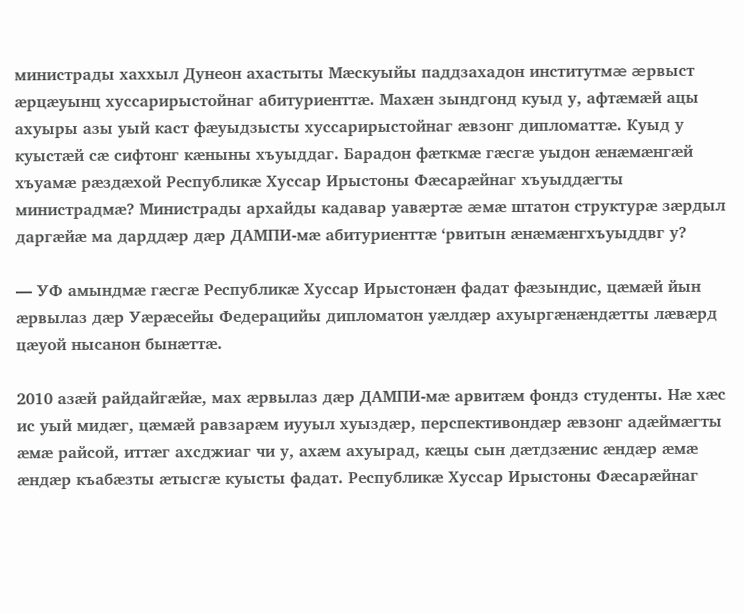министрады хаххыл Дунеон ахастыты Мæскуыйы паддзахадон институтмæ æрвыст æрцæуынц хуссарирыстойнаг абитуриенттæ. Махæн зындгонд куыд у, афтæмæй ацы ахуыры азы уый каст фæуыдзысты хуссарирыстойнаг æвзонг дипломаттæ. Куыд у куыстæй сæ сифтонг кæныны хъуыддаг. Барадон фæткмæ гæсгæ уыдон æнæмæнгæй хъуамæ рæздæхой Республикæ Хуссар Ирыстоны Фæсарæйнаг хъуыддæгты министрадмæ? Министрады архайды кадавар уавæртæ æмæ штатон структурæ зæрдыл даргæйæ ма дарддæр дæр ДАМПИ-мæ абитуриенттæ ‘рвитын æнæмæнгхъуыддвг у?

— УФ амындмæ гæсгæ Республикæ Хуссар Ирыстонæн фадат фæзындис, цæмæй йын æрвылаз дæр Уæрæсейы Федерацийы дипломатон уæлдæр ахуыргæнæндæтты лæвæрд цæуой нысанон бынæттæ.

2010 азæй райдайгæйæ, мах æрвылаз дæр ДАМПИ-мæ арвитæм фондз студенты. Нæ хæс ис уый мидæг, цæмæй равзарæм иууыл хуыздæр, перспективондæр æвзонг адæймæгты æмæ райсой, иттæг ахсджиаг чи у, ахæм ахуырад, кæцы сын дæтдзæнис æндæр æмæ æндæр къабæзты æтысгæ куысты фадат. Республикæ Хуссар Ирыстоны Фæсарæйнаг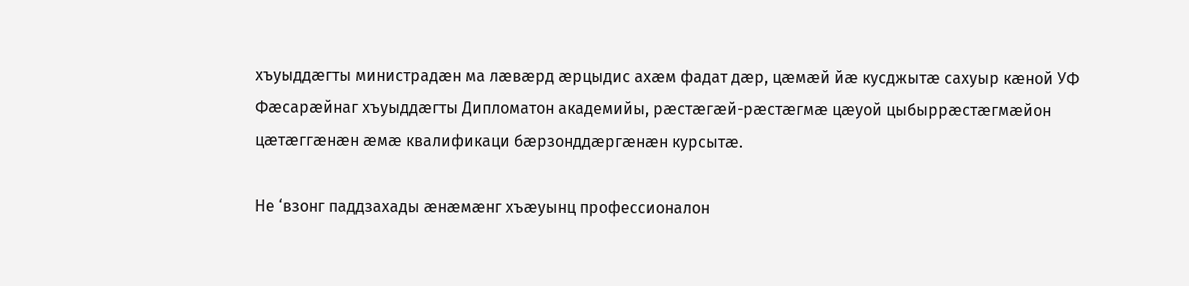хъуыддæгты министрадæн ма лæвæрд æрцыдис ахæм фадат дæр, цæмæй йæ кусджытæ сахуыр кæной УФ Фæсарæйнаг хъуыддæгты Дипломатон академийы, рæстæгæй-рæстæгмæ цæуой цыбыррæстæгмæйон цæтæггæнæн æмæ квалификаци бæрзонддæргæнæн курсытæ.

Не ‘взонг паддзахады æнæмæнг хъæуынц профессионалон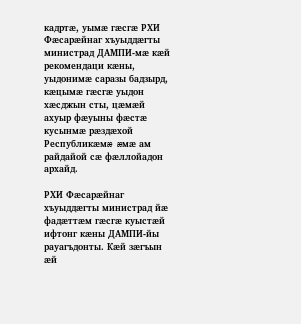кадртæ, уымæ гæсгæ РХИ Фæсарæйнаг хъуыддæгты министрад ДАМПИ-мæ кæй рекомендаци кæны, уыдонимæ саразы бадзырд, кæцымæ гæсгæ уыдон хæсджын сты, цæмæй ахуыр фæуыны фæстæ кусынмæ рæздæхой Республикæмæ æмæ ам райдайой сæ фæллойадон архайд.

РХИ Фæсарæйнаг хъуыддæгты министрад йæ фадæттæм гæсгæ куыстæй ифтонг кæны ДАМПИ-йы рауагъдонты. Кæй зæгъын æй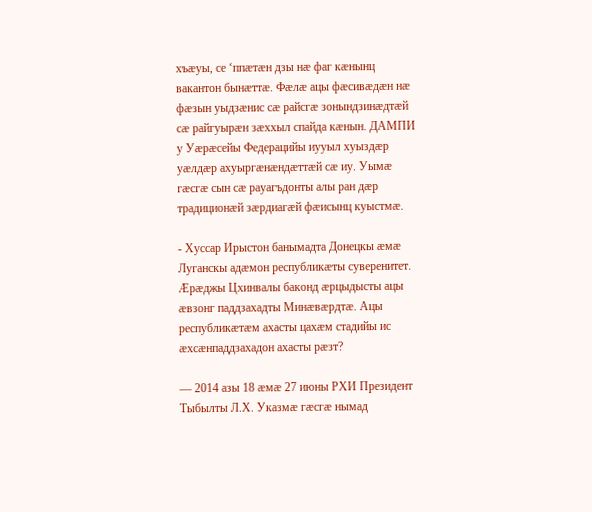хъæуы, се ‘ппæтæн дзы нæ фаг кæнынц вакантон бынæттæ. Фæлæ ацы фæсивæдæн нæ фæзын уыдзæнис сæ райсгæ зонындзинæдтæй сæ райгуырæн зæххыл спайда кæнын. ДАМПИ у Уæрæсейы Федерацийы иууыл хуыздæр уæлдæр ахуыргæнæндæттæй сæ иу. Уымæ гæсгæ сын сæ рауагъдонты алы ран дæр традиционæй зæрдиагæй фæисынц куыстмæ.

- Хуссар Ирыстон банымадта Донецкы æмæ Луганскы адæмон республикæты суверенитет. Æрæджы Цхинвалы баконд æрцыдысты ацы æвзонг паддзахадты Минæвæрдтæ. Ацы республикæтæм ахасты цахæм стадийы ис æхсæнпаддзахадон ахасты рæзт?

— 2014 азы 18 æмæ 27 июны РХИ Президент Тыбылты Л.Х. Указмæ гæсгæ нымад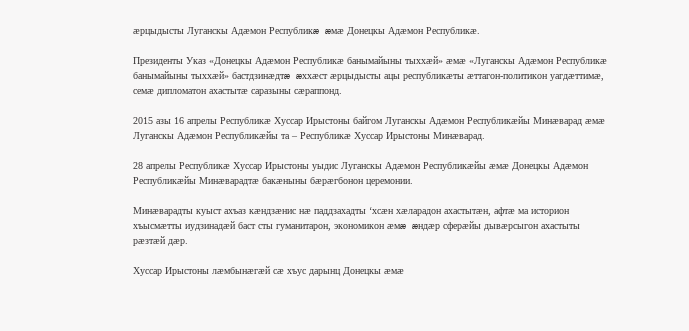æрцыдысты Луганскы Адæмон Республикæ æмæ Донецкы Адæмон Республикæ.

Президенты Указ «Донецкы Адæмон Республикæ банымайыны тыххæй» æмæ «Луганскы Адæмон Республикæ банымайыны тыххæй» бастдзинæдтæ æххæст æрцыдысты ацы республикæты æттагон-политикон уагдæттимæ, семæ дипломатон ахастытæ саразыны сæраппонд.

2015 азы 16 апрелы Республикæ Хуссар Ирыстоны байгом Луганскы Адæмон Республикæйы Минæварад æмæ Луганскы Адæмон Республикæйы та – Республикæ Хуссар Ирыстоны Минæварад.

28 апрелы Республикæ Хуссар Ирыстоны уыдис Луганскы Адæмон Республикæйы æмæ Донецкы Адæмон Республикæйы Минæварадтæ бакæныны бæрæгбонон церемонии.

Минæварадты куыст ахъаз кæндзæнис нæ паддзахадты ‘хсæн хæларадон ахастытæн, афтæ ма историон хъысмæтты иудзинадæй баст сты гуманитарон, экономикон æмæ æндæр сферæйы дывæрсыгон ахастыты рæзтæй дæр.

Хуссар Ирыстоны лæмбынæгæй сæ хъус дарынц Донецкы æмæ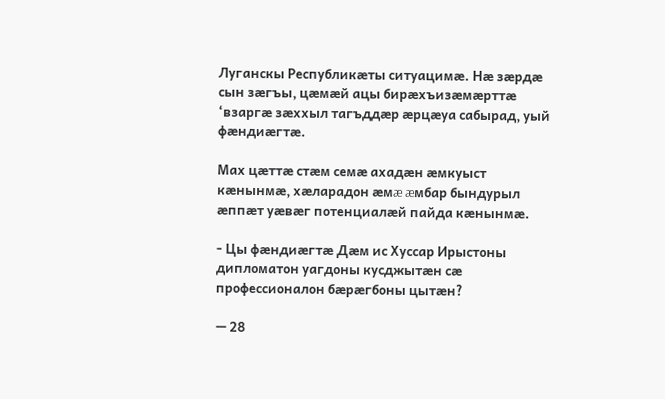Луганскы Республикæты ситуацимæ. Нæ зæрдæ сын зæгъы, цæмæй ацы бирæхъизæмæрттæ ‘взаргæ зæххыл тагъддæр æрцæуа сабырад, уый фæндиæгтæ.

Мах цæттæ стæм семæ ахадæн æмкуыст кæнынмæ, хæларадон æмæ æмбар бындурыл æппæт уæвæг потенциалæй пайда кæнынмæ.

- Цы фæндиæгтæ Дæм ис Хуссар Ирыстоны дипломатон уагдоны кусджытæн сæ профессионалон бæрæгбоны цытæн?

— 28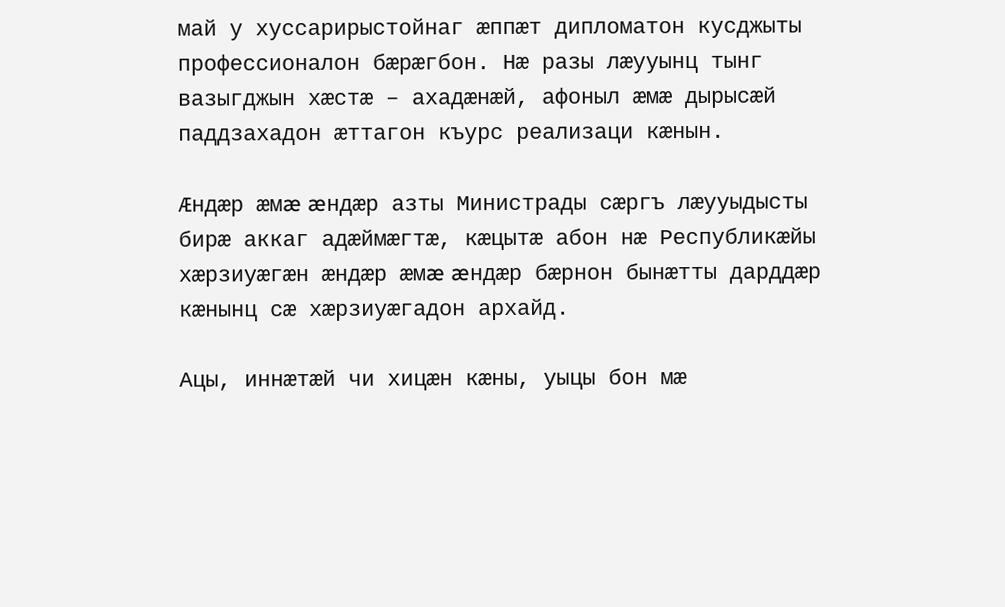май у хуссарирыстойнаг æппæт дипломатон кусджыты профессионалон бæрæгбон. Нæ разы лæууынц тынг вазыгджын хæстæ – ахадæнæй, афоныл æмæ дырысæй паддзахадон æттагон къурс реализаци кæнын.

Æндæр æмæ æндæр азты Министрады сæргъ лæууыдысты бирæ аккаг адæймæгтæ, кæцытæ абон нæ Республикæйы хæрзиуæгæн æндæр æмæ æндæр бæрнон бынæтты дарддæр кæнынц сæ хæрзиуæгадон архайд.

Ацы, иннæтæй чи хицæн кæны, уыцы бон мæ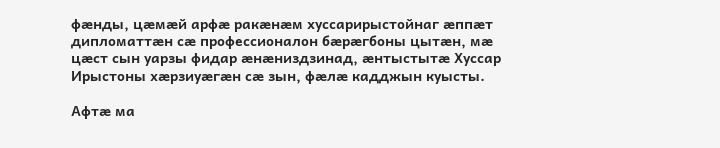фæнды, цæмæй арфæ ракæнæм хуссарирыстойнаг æппæт дипломаттæн сæ профессионалон бæрæгбоны цытæн, мæ цæст сын уарзы фидар æнæниздзинад, æнтыстытæ Хуссар Ирыстоны хæрзиуæгæн сæ зын, фæлæ кадджын куысты.

Афтæ ма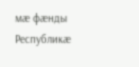мæ фæнды Республикæ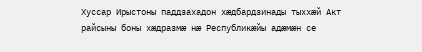Хуссар Ирыстоны паддзахадон хæдбардзинады тыххæй Акт райсыны боны хæдразмæ нæ Республикæйы адæмæн се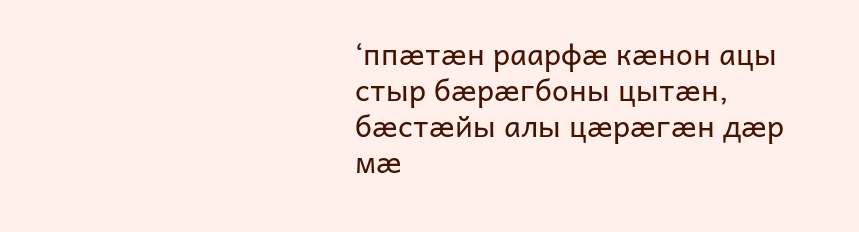‘ппæтæн раарфæ кæнон ацы стыр бæрæгбоны цытæн, бæстæйы алы цæрæгæн дæр мæ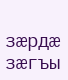зæрдæ зæгъы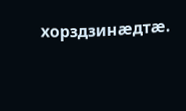хорздзинæдтæ.